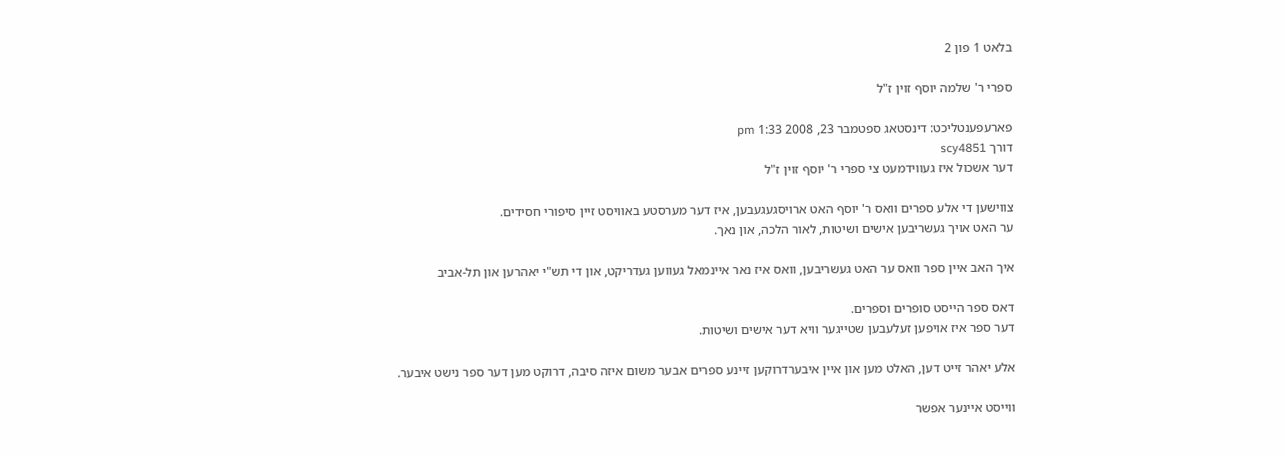בלאט 1 פון 2

ספרי ר' שלמה יוסף זוין ז"ל

פארעפענטליכט: דינסטאג ספטמבר 23, 2008 1:33 pm
דורך scy4851
דער אשכול איז געווידמעט צי ספרי ר' יוסף זוין ז"ל

צווישען די אלע ספרים וואס ר' יוסף האט ארויסגעגעבען, איז דער מערסטע באוויסט זיין סיפורי חסידים.
ער האט אויך געשריבען אישים ושיטות, לאור הלכה, און נאך.

איך האב איין ספר וואס ער האט געשריבען, וואס איז נאר איינמאל געווען געדריקט, און די תש"י יאהרען און תל-אביב

דאס ספר הייסט סופרים וספרים.
דער ספר איז אויפען זעלעבען שטייגער וויא דער אישים ושיטות.

אלע יאהר זייט דען, האלט מען און איין איבערדרוקען זיינע ספרים אבער משום איזה סיבה, דרוקט מען דער ספר נישט איבער.

ווייסט איינער אפשר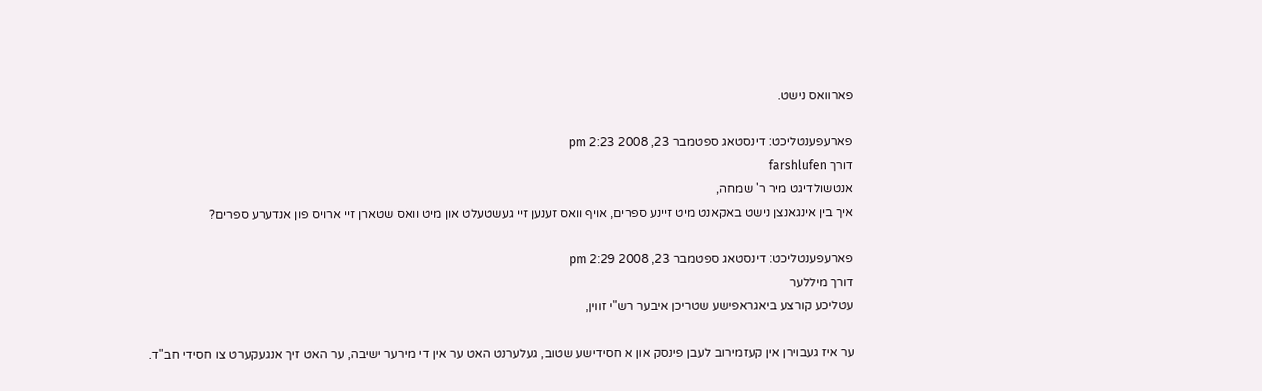פארוואס נישט.

פארעפענטליכט: דינסטאג ספטמבר 23, 2008 2:23 pm
דורך farshlufen
אנטשולדיגט מיר ר' שמחה,
איך בין אינגאנצן נישט באקאנט מיט זיינע ספרים, אויף וואס זענען זיי געשטעלט און מיט וואס שטארן זיי ארויס פון אנדערע ספרים?

פארעפענטליכט: דינסטאג ספטמבר 23, 2008 2:29 pm
דורך מיללער
עטליכע קורצע ביאגראפישע שטריכן איבער רש"י זווין,

ער איז געבוירן אין קעזמירוב לעבן פינסק און א חסידישע שטוב, געלערנט האט ער אין די מירער ישיבה, ער האט זיך אנגעקערט צו חסידי חב"ד.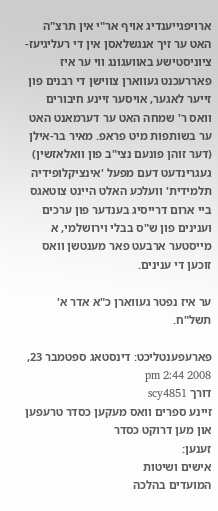ארויפגייענדיג אויף אר"י אין תרצ"ה האט ער זיך אנגשלאסן אין די רעליגיעז-ציוניסטישע באוועגונג ווי ער איז פאררעכנט געווארן צווישן די רבנים פון זייער לאגער, אויסער זיינע חיבורים וואס ר' שמחה האט ער דערמאנט האט ער בשותפות מיט פראפ. מאיר בר-אילן (דער זוהן פונעם נצי"ב פון וואלאזשין) געגרינדעט דעם מפעל 'אינציקלופידיה תלמידית' וועלכע האלט היינט צוטאגס ביי ארום דרייסיג בענדער פון ערכים וענינים פון ש"ס בבלי וירושלמי, א מייסטער ארבעט פאר מענטשן וואס זוכען די ענינים.

ער איז נפטר געווארן כ"א אדר א' תשל"ח.

פארעפענטליכט: דינסטאג ספטמבר 23, 2008 2:44 pm
דורך scy4851
זיינע ספרים וואס מעקען כסדר טרעפען און מען דרוקט כסדר
זענען:
אישים ושיטות
המועדים בהלכה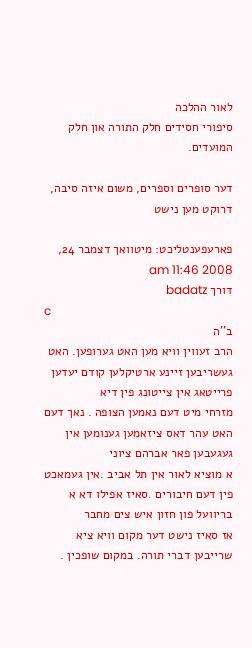לאור ההלכה
סיפורי חסידים חלק התורה און חלק המועדים.

דער סופרים וספרים, משום איזה סיבה, דרוקט מען נישט

פארעפענטליכט: מיטוואך דצמבר 24, 2008 11:46 am
דורך badatz
c
ב''ה
הרב זעווין וויא מען האט גערופען. האט געשריבען זיינע ארטיקלען קודם יעדען פרייטאג אין צייטונג פין דיא
מזרחי מיט דעם נאמען הצופה . נאך דעם האט עהר דאס ציזאמען גענומען אין געגעבען פאר אברהם ציוני
א מוציא לאור אין תל אביב .אין געמאכט פין דעם חיבורים .סאיז אפילו דא א בריוועל פון חזון איש צים מחבר
אז סאיז נישט דער מקום וויא ציא שרייבען דברי תורה. במקום שופכין .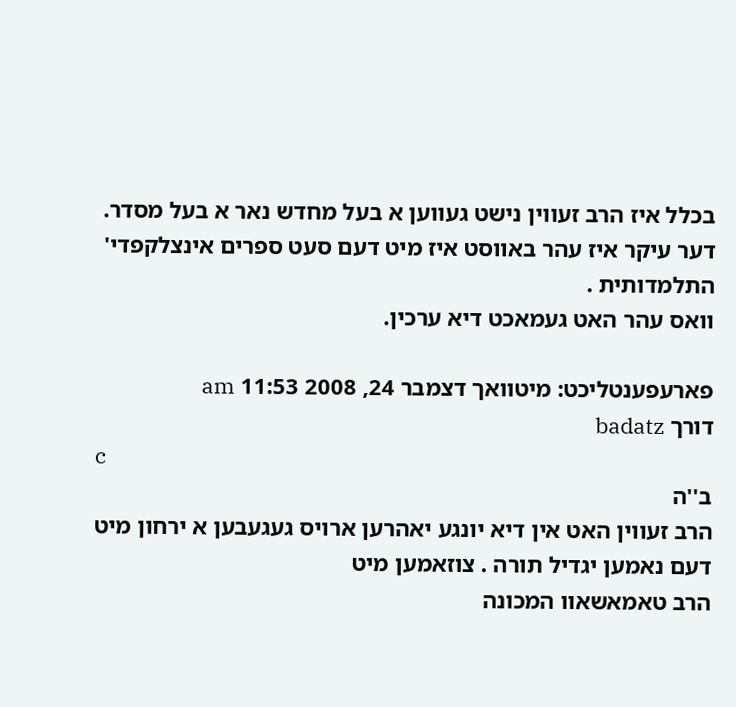בכלל איז הרב זעווין נישט געווען א בעל מחדש נאר א בעל מסדר.
דער עיקר איז עהר באווסט איז מיט דעם סעט ספרים אינצלקפדי' התלמדותית .
וואס עהר האט געמאכט דיא ערכין.

פארעפענטליכט: מיטוואך דצמבר 24, 2008 11:53 am
דורך badatz
c
ב''ה
הרב זעווין האט אין דיא יונגע יאהרען ארויס געגעבען א ירחון מיט דעם נאמען יגדיל תורה . צוזאמען מיט
הרב טאמאשאוו המכונה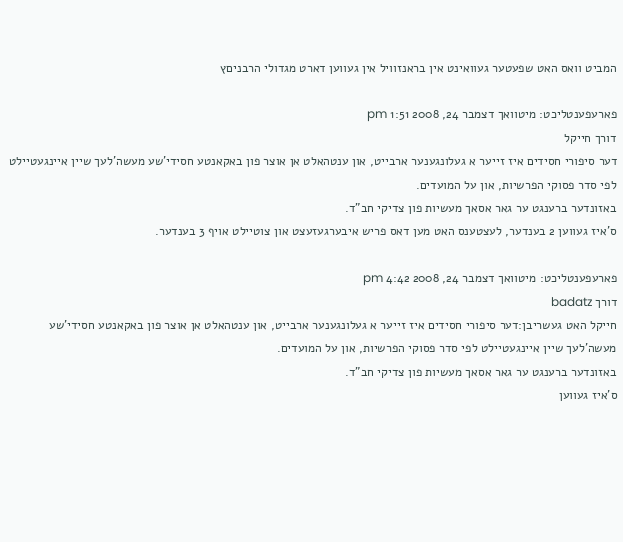המביט וואס האט שפעטער געוואינט אין בראנזוויל אין געווען דארט מגדולי הרבניםץ

פארעפענטליכט: מיטוואך דצמבר 24, 2008 1:51 pm
דורך חייקל
דער סיפורי חסידים איז זייער א געלונגענער ארבייט, און ענטהאלט אן אוצר פון באקאנטע חסידי'שע מעשה'לעך שיין איינגעטיילט לפי סדר פסוקי הפרשיות, און על המועדים.
באזונדער ברענגט ער גאר אסאך מעשיות פון צדיקי חב"ד.
ס'איז געווען 2 בענדער, לעצטענס האט מען דאס פריש איבערגעזעצט און צוטיילט אויף 3 בענדער.

פארעפענטליכט: מיטוואך דצמבר 24, 2008 4:42 pm
דורך badatz
חייקל האט געשריבן:דער סיפורי חסידים איז זייער א געלונגענער ארבייט, און ענטהאלט אן אוצר פון באקאנטע חסידי'שע מעשה'לעך שיין איינגעטיילט לפי סדר פסוקי הפרשיות, און על המועדים.
באזונדער ברענגט ער גאר אסאך מעשיות פון צדיקי חב"ד.
ס'איז געווען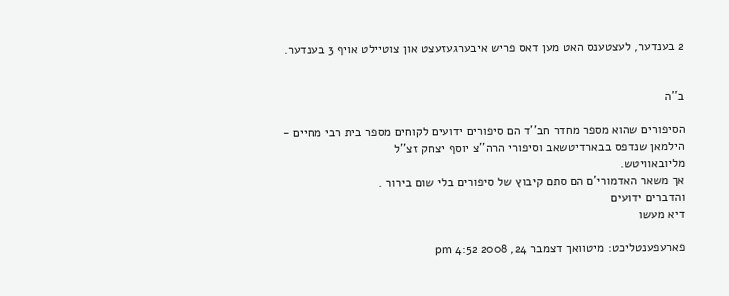2 בענדער, לעצטענס האט מען דאס פריש איבערגעזעצט און צוטיילט אויף 3 בענדער.


ב''ה

הסיפורים שהוא מספר מחדר חב''ד הם סיפורים ידועים לקוחים מספר בית רבי מחיים - הילמאן שנדפס בבארדיטשאב וסיפורי הרה''צ יוסף יצחק זצ''ל
מליובאוויטש.
אך משאר האדמורי'ם הם סתם קיבוץ של סיפורים בלי שום בירור .
והדברים ידועים
דיא מעשו

פארעפענטליכט: מיטוואך דצמבר 24, 2008 4:52 pm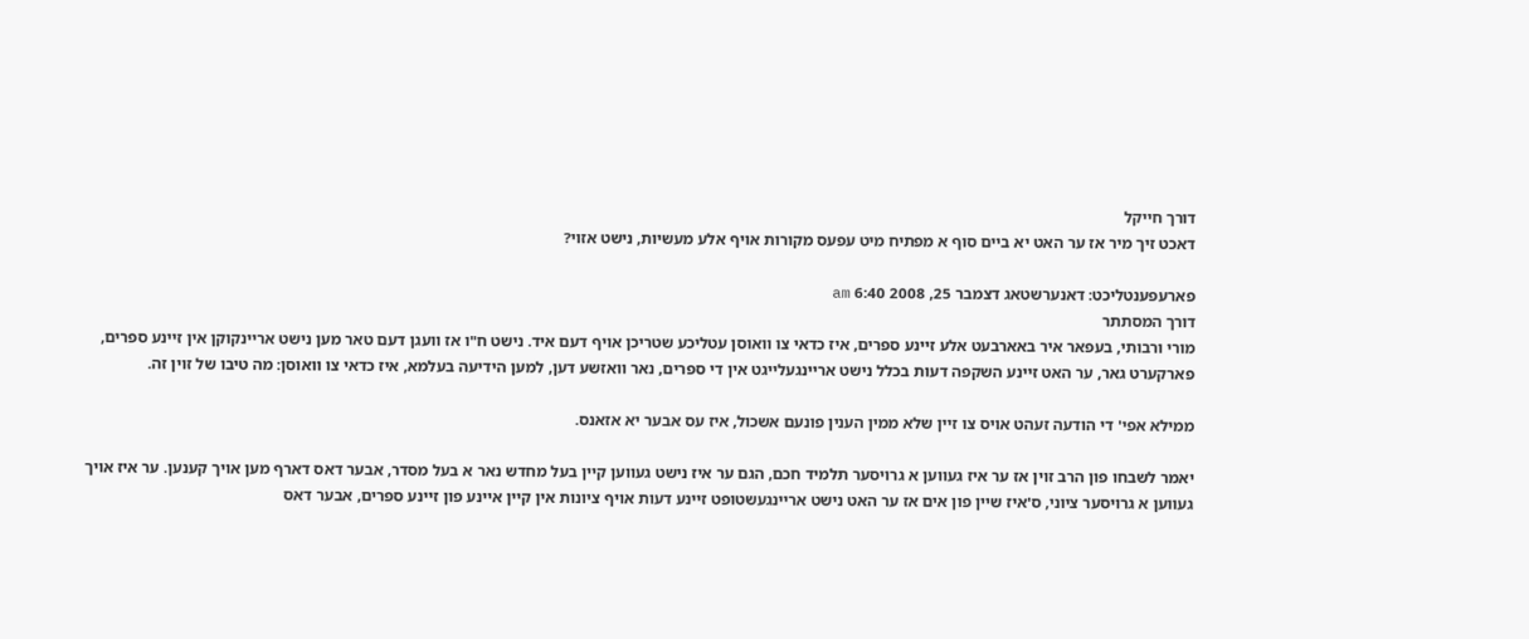דורך חייקל
דאכט זיך מיר אז ער האט יא ביים סוף א מפתיח מיט עפעס מקורות אויף אלע מעשיות, נישט אזוי?

פארעפענטליכט: דאנערשטאג דצמבר 25, 2008 6:40 am
דורך המסתתר
מורי ורבותי, בעפאר איר באארבעט אלע זיינע ספרים, איז כדאי צו וואוסן עטליכע שטריכן אויף דעם איד. נישט ח"ו אז וועגן דעם טאר מען נישט אריינקוקן אין זיינע ספרים, פארקערט גאר, ער האט זיינע השקפה דעות בכלל נישט אריינגעלייגט אין די ספרים, נאר וואזשע דען, למען הידיעה בעלמא, איז כדאי צו וואוסן: מה טיבו של זוין זה.

ממילא אפי' די הודעה זעהט אויס צו זיין שלא ממין הענין פונעם אשכול, איז עס אבער יא אזאנס.

יאמר לשבחו פון הרב זוין אז ער איז געווען א גרויסער תלמיד חכם, הגם ער איז נישט געווען קיין בעל מחדש נאר א בעל מסדר, אבער דאס דארף מען אויך קענען. ער איז אויך געווען א גרויסער ציוני, ס'איז שיין פון אים אז ער האט נישט אריינגעשטופט זיינע דעות אויף ציונות אין קיין איינע פון זיינע ספרים, אבער דאס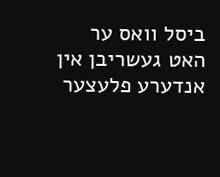ביסל וואס ער האט געשריבן אין אנדערע פלעצער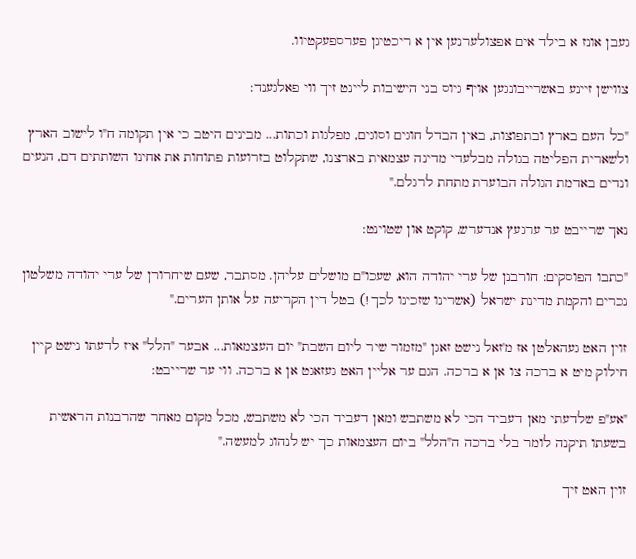געבן אונז א בילד אים אפצולערנען אין א ריכטיגן פערספעקטיוו.

צווישן זיינע באשרייבונגען אויף גיוס בני הישיבות ליינט זיך ווי פאלגענד:

"כל העם בארץ ובתפוצות, באין הבדל חוגים וסוגים, מפלגות וכתות... מבינים היטב כי אין תקומה ח"ו לישוב הארץ ולשארית הפליטה בגולה מבלעדי מדינה עצמאית בארצנו, שתקלוט בזרועות פתוחות את אחינו השותתים דם, הנעים ונדים באדמת הגולה הבוערת מתחת לרגלם."

נאך שרייבט ער ערגעץ אנדערש, קוקט און שטוינט:

"כתבו הפוסקים: חורבנן של ערי יהודה הוא, שעכו"ם מושלים עליהן. מסתבר, שעם שיחרורן של ערי יהודה משלטון נכרים והקמת מדינת ישראל (אשרינו שזכינו לכך!) בטל דין הקריעה על אותן הערים."

זוין האט געהאלטן אז מ'זאל נישט זאגן "מזמור שיר ליום השבת" יום העצמאות... אבער "הלל" איז לדעתו נישט קיין חילוק מיט א ברכה צו אן א ברכה. הגם ער אליין האט געזאגט אן א ברכה. ווי ער שרייבט:

"אע"פ שלדעתי מאן דעביד הכי לא משתבש ומאן דעביד הכי לא משתבש, מכל מקום מאחר שהרבנות הראשית בשעתו תיקנה לומר בלי ברכה ה"הלל" ביום העצמאות כך יש לנהוג למעשה."

זוין האט זיך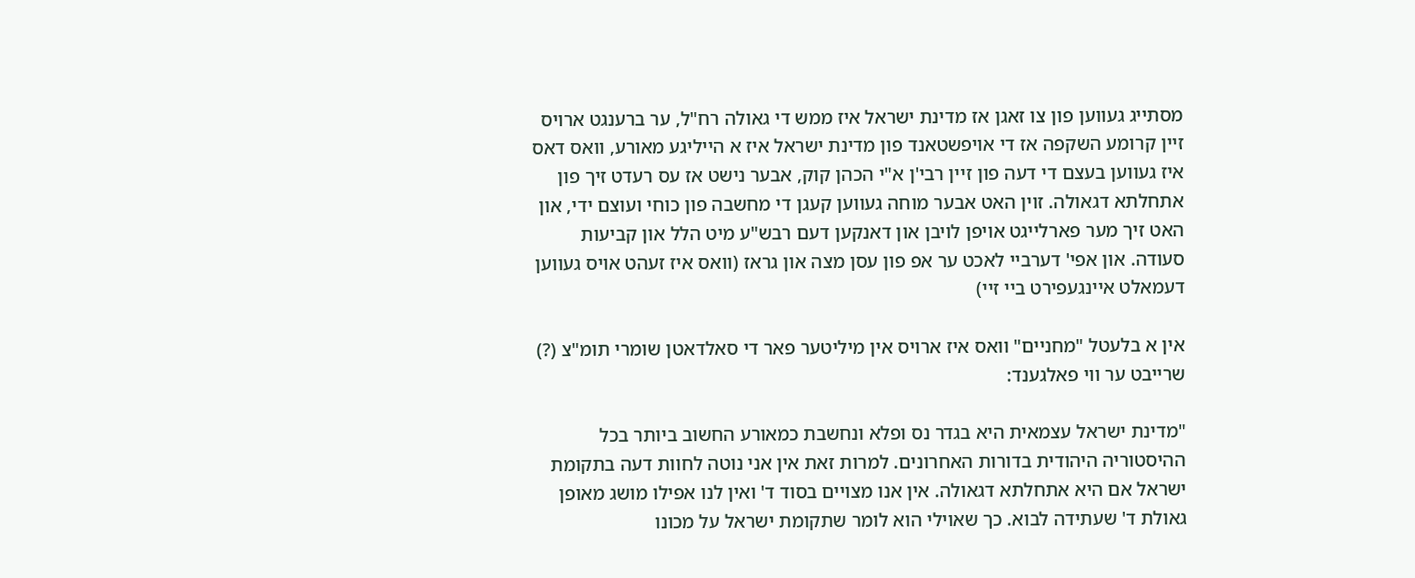מסתייג געווען פון צו זאגן אז מדינת ישראל איז ממש די גאולה רח"ל, ער ברענגט ארויס זיין קרומע השקפה אז די אויפשטאנד פון מדינת ישראל איז א הייליגע מאורע, וואס דאס איז געווען בעצם די דעה פון זיין רבי'ן א"י הכהן קוק, אבער נישט אז עס רעדט זיך פון אתחלתא דגאולה. זוין האט אבער מוחה געווען קעגן די מחשבה פון כוחי ועוצם ידי, און האט זיך מער פארלייגט אויפן לויבן און דאנקען דעם רבש"ע מיט הלל און קביעות סעודה. און אפי' דערביי לאכט ער אפ פון עסן מצה און גראז (וואס איז זעהט אויס געווען דעמאלט איינגעפירט ביי זיי)

אין א בלעטל "מחניים" וואס איז ארויס אין מיליטער פאר די סאלדאטן שומרי תומ"צ (?) שרייבט ער ווי פאלגענד:

"מדינת ישראל עצמאית היא בגדר נס ופלא ונחשבת כמאורע החשוב ביותר בכל ההיסטוריה היהודית בדורות האחרונים. למרות זאת אין אני נוטה לחוות דעה בתקומת ישראל אם היא אתחלתא דגאולה. אין אנו מצויים בסוד ד' ואין לנו אפילו מושג מאופן גאולת ד' שעתידה לבוא. כך שאוילי הוא לומר שתקומת ישראל על מכונו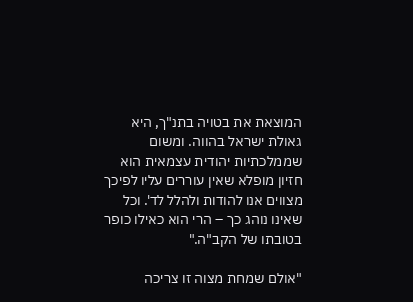המוצאת את בטויה בתנ"ך, היא גאולת ישראל בהווה. ומשום שממלכתיות יהודית עצמאית הוא חזיון מופלא שאין עוררים עליו לפיכך מצווים אנו להודות ולהלל לד'. וכל שאינו נוהג כך – הרי הוא כאילו כופר בטובתו של הקב"ה."

"אולם שמחת מצוה זו צריכה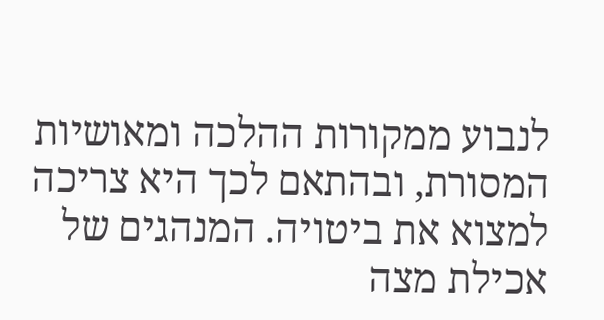לנבוע ממקורות ההלכה ומאושיות המסורת, ובהתאם לכך היא צריכה למצוא את ביטויה. המנהגים של אכילת מצה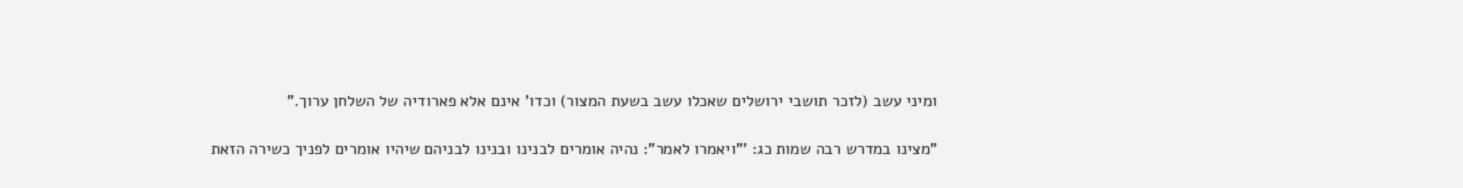ומיני עשב (לזכר תושבי ירושלים שאכלו עשב בשעת המצור) וכדו' אינם אלא פארודיה של השלחן ערוך."

"מצינו במדרש רבה שמות כג: '"ויאמרו לאמר": נהיה אומרים לבנינו ובנינו לבניהם שיהיו אומרים לפניך כשירה הזאת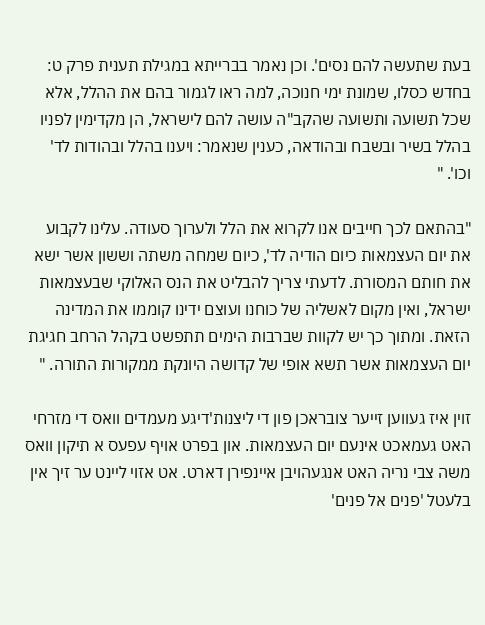בעת שתעשה להם נסים'. וכן נאמר בברייתא במגילת תענית פרק ט: בחדש כסלו, שמונת ימי חנוכה, למה ראו לגמור בהם את ההלל, אלא שכל תשועה ותשועה שהקב"ה עושה להם לישראל, הן מקדימין לפניו בהלל בשיר ובשבח ובהודאה, כענין שנאמר: ויענו בהלל ובהודות לד' וכו'. "

"בהתאם לכך חייבים אנו לקרוא את הלל ולערוך סעודה. עלינו לקבוע את יום העצמאות כיום הודיה לד', כיום שמחה משתה וששון אשר ישא את חותם המסורת. לדעתי צריך להבליט את הנס האלוקי שבעצמאות ישראל, ואין מקום לאשליה של כוחנו ועוצם ידינו קוממו את המדינה הזאת. ומתוך כך יש לקוות שברבות הימים תתפשט בקהל הרחב חגיגת יום העצמאות אשר תשא אופי של קדושה היונקת ממקורות התורה. "

זוין איז געווען זייער צובראכן פון די ליצנות'דיגע מעמדים וואס די מזרחי האט געמאכט אינעם יום העצמאות. און בפרט אויף עפעס א תיקון וואס משה צבי נריה האט אנגעהויבן איינפירן דארט. אט אזוי ליינט ער זיך אין בלעטל 'פנים אל פנים'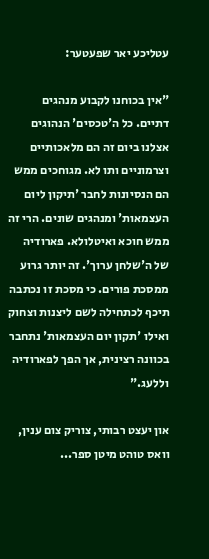עטליכע יאר שפעטער:

"אין בכוחנו לקבוע מנהגים דתיים. כל ה'טכסים' הנהוגים אצלנו ביום זה הם מלאכותיים וצרמוניים ותו לא. מגוחכים ממש הם הנסיונות לחבר 'תיקון ליום העצמאות' ומנהגים שונים. הרי זה ממש חוכא ואיטלולא. פארודיה של ה'שלחן ערוך'. זה יותר גרוע ממסכת פורים. כי מסכת זו נכתבה תיכף לכתחילה לשם ליצנות וצחוק ואילו 'תקון יום העצמאות' נתחבר בכוונה רצינית, אך הפך לפארודיה וללעג."

און יעצט רבותי, צוריק צום ענין, וואס טוהט מיטן ספר...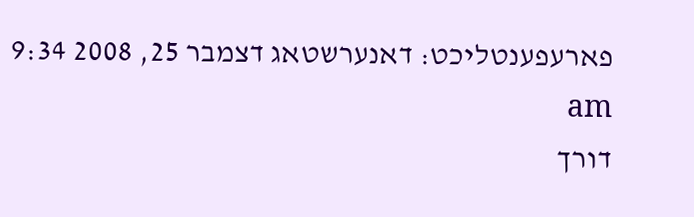פארעפענטליכט: דאנערשטאג דצמבר 25, 2008 9:34 am
דורך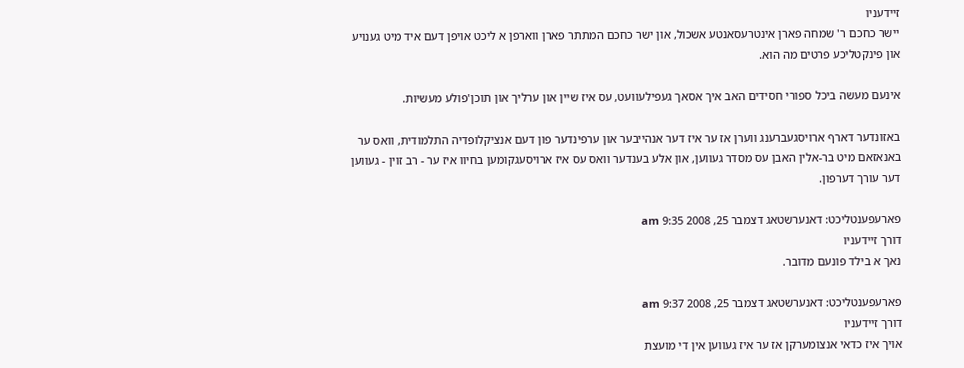זיידעניו
יישר כחכם ר' שמחה פארן אינטרעסאנטע אשכול, און ישר כחכם המתתר פארן ווארפן א ליכט אויפן דעם איד מיט גענויע און פינקטליכע פרטים מה הוא.

אינעם מעשה ביכל ספורי חסידים האב איך אסאך געפילעוועט, עס איז שיין און ערליך און תוכן'פולע מעשיות.

באזונדער דארף ארויסגעברענג ווערן אז ער איז דער אנהייבער און ערפינדער פון דעם אנציקלופדיה התלמודית, וואס ער באנאזאם מיט בר-אלין האבן עס מסדר געווען, און אלע בענדער וואס עס איז ארויסעגקומען בחיוו איז ער - רב זוין - געווען דער עורך דערפון.

פארעפענטליכט: דאנערשטאג דצמבר 25, 2008 9:35 am
דורך זיידעניו
נאך א בילד פונעם מדובר.

פארעפענטליכט: דאנערשטאג דצמבר 25, 2008 9:37 am
דורך זיידעניו
אויך איז כדאי אנצומערקן אז ער איז געווען אין די מועצת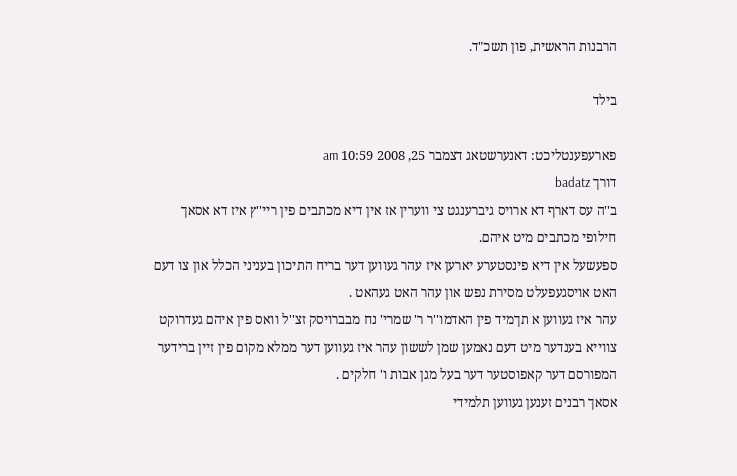הרבנות הראשית, פון תשכ"ד.

בילד

פארעפענטליכט: דאנערשטאג דצמבר 25, 2008 10:59 am
דורך badatz
ב''ה עס דארף דא ארויס גיברענגט צי ווערין אז אין דיא מכתבים פין ריי''ץ איז דא אסאך חילופי מכתבים מיט איהם.
ספעשעל אין דיא פינסטערע יארען איז עהר געווען דער בריח התיכון בעניני הכלל און צו דעם האט אויסגעפעלט מסירת נפש און עהר האט געהאט .
עהר איז געווען א תךמיד פין האדמו''ר ר' שמרי' נח מבברויסק זצ''ל וואס פין איהם געדרוקט צווייא בענדער מיט דעם נאמען שמן לששון עהר איז געווען דער ממלא מקום פין זיין ברידער המפורסם דער קאפוסטער דער בעל מגן אבות ו' חלקים .
אסאך רבנים זענען געווען תלמידי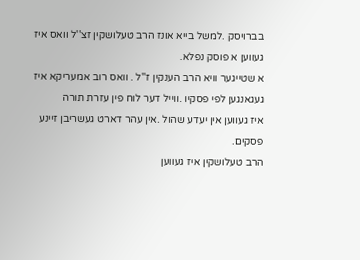בברויסק .למשל בייא אונז הרב טעלושקין זצ''ל וואס איז געווען א פוסק נפלא.
א שטייגער וויא הרב הענקין ז''ל . וואס רוב אמעריקא איז געגאנגען לפי פסקיו .ווייל דער לוח פין עזרת תורה
איז געווען אין יעדע שהול .אין עהר דארט געשריבן זיינע פסקים.
הרב טעלושקין איז געווען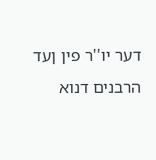דער יו''ר פין ןעד הרבנים דנוא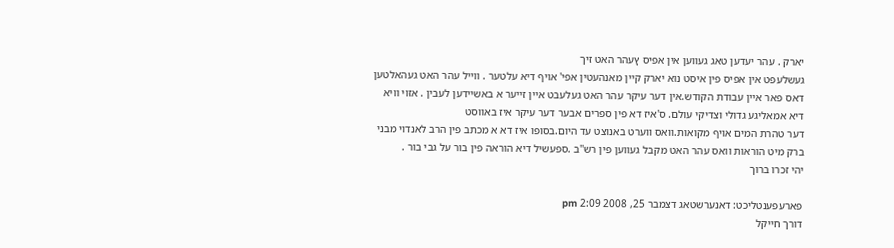יארק . עהר יעדען טאג געווען אין אפיס ץעהר האט זיך
געשלעפט אין אפיס פין איסט נוא יארק קיין מאנהעטין אפי' אויף דיא עלטער . ווייל עהר האט געהאלטען דאס פאר איין עבודת הקודש.אין דער עיקר עהר האט געלעבט איין זייער א באשיידען לעבין . אזוי וויא דיא אמאליגע גדולי וצדיקי עולם. ס'איז דא פין ספרים אבער דער עיקר איז באווסט
דער טהרת המים אויף מקואות.וואס ווערט באנוצט עד היום.בסופו איז דא א מכתב פין הרב לאנדוי מבני ברק מיט הוראות וואס עהר האט מקבל געווען פין רש''ב .ספעשיל דיא הוראה פין בור על גבי בור .
יהי זכרו ברוך

פארעפענטליכט: דאנערשטאג דצמבר 25, 2008 2:09 pm
דורך חייקל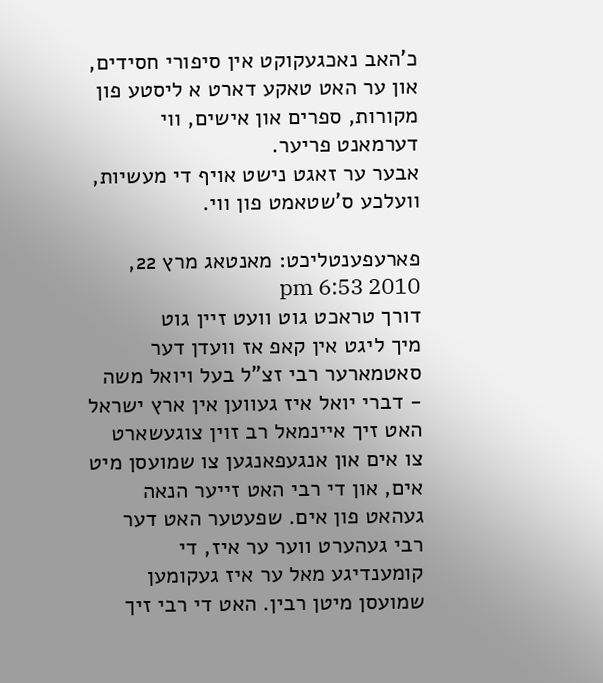כ'האב נאכגעקוקט אין סיפורי חסידים, און ער האט טאקע דארט א ליסטע פון מקורות, ספרים און אישים, ווי דערמאנט פריער.
אבער ער זאגט נישט אויף די מעשיות, וועלכע ס'שטאמט פון ווי.

פארעפענטליכט: מאנטאג מרץ 22, 2010 6:53 pm
דורך טראכט גוט וועט זיין גוט
מיך ליגט אין קאפ אז וועדן דער סאטמארער רבי זצ"ל בעל ויואל משה - דברי יואל איז געווען אין ארץ ישראל האט זיך איינמאל רב זוין צוגעשארט צו אים און אנגעפאנגען צו שמועסן מיט אים, און די רבי האט זייער הנאה געהאט פון אים. שפעטער האט דער רבי געהערט ווער ער איז, די קומענדיגע מאל ער איז געקומען שמועסן מיטן רבין. האט די רבי זיך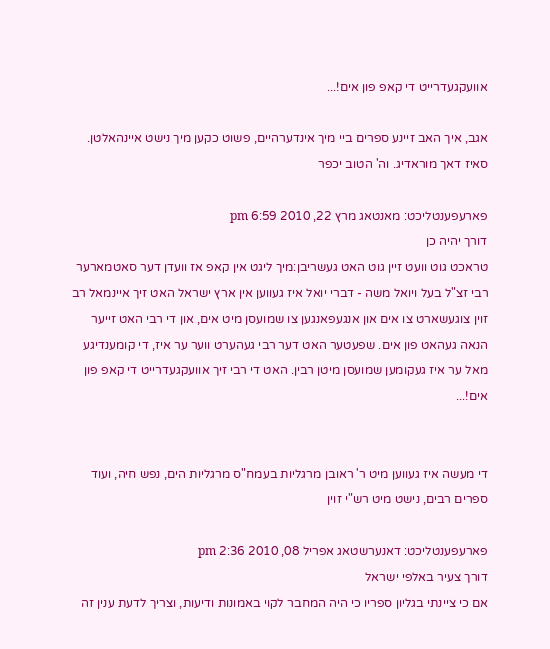אוועקגעדרייט די קאפ פון אים!...

אגב, איך האב זיינע ספרים ביי מיך אינדערהיים, פשוט כקען מיך נישט איינהאלטן. סאיז דאך מוראדיג. וה' הטוב יכפר

פארעפענטליכט: מאנטאג מרץ 22, 2010 6:59 pm
דורך יהיה כן
טראכט גוט וועט זיין גוט האט געשריבן:מיך ליגט אין קאפ אז וועדן דער סאטמארער רבי זצ"ל בעל ויואל משה - דברי יואל איז געווען אין ארץ ישראל האט זיך איינמאל רב זוין צוגעשארט צו אים און אנגעפאנגען צו שמועסן מיט אים, און די רבי האט זייער הנאה געהאט פון אים. שפעטער האט דער רבי געהערט ווער ער איז, די קומענדיגע מאל ער איז געקומען שמועסן מיטן רבין. האט די רבי זיך אוועקגעדרייט די קאפ פון אים!...


די מעשה איז געווען מיט ר' ראובן מרגליות בעמח"ס מרגליות הים, נפש חיה, ועוד ספרים רבים, נישט מיט רש"י זוין

פארעפענטליכט: דאנערשטאג אפריל 08, 2010 2:36 pm
דורך צעיר באלפי ישראל
אם כי ציינתי בגליון ספריו כי היה המחבר לקוי באמונות ודיעות, וצריך לדעת ענין זה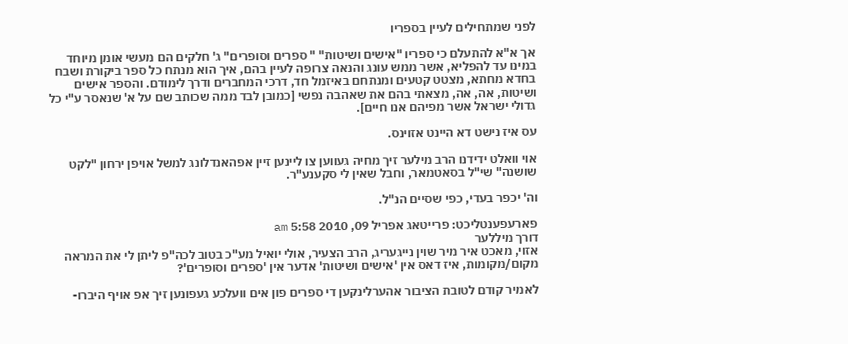לפני שמתחילים לעיין בספריו

אך א"א להתעלם כי ספריו "אישים ושיטות" " ספרים וסופרים" ג' חלקים הם מעשי אומן מיוחד במינו עד להפליא, אשר ממש עונג והנאה צרופה לעיין בהם, איך הוא מנתח כל ספר ביקורת ושבח בחדא מחתא, מצטט קטעים ומנתחם באיזמל חד, דרכי המחברים ודרך לימודם. והספר אישים ושיטות, אה, אה, מצאתי בהם את שאהבה נפשי [כמובן לבד ממה שכותב שם על א' שנאסר ע"י כל גדולי ישראל אשר מפיהם אנו חיים].

עס איז נישט דא היינט אזוינס.

אוי וואלט ידידנו הרב מילער זיך מחיה געווען צו ליינען זיין אפהאנדלונג למשל אויפן ירחון "לקט שושנה" שי"ל בסאטמאר, וחבל שאין לי סקענע"ר.

וה' יכפר בעדי, כפי שסיים הנ"ל.

פארעפענטליכט: פרייטאג אפריל 09, 2010 5:58 am
דורך מיללער
אזוי, מאכט איר מיר שוין נייגעריג, הרב הצעיר, אולי יואיל מע"כ בטוב לכה"פ ליתן לי את המראה מקום/מקומות, איז דאס אין 'אישים ושיטות' אדער אין 'ספרים וסופרים'?

לאמיר קודם לטובת הציבור אהערלינקען די ספרים פון אים וועלכע געפונען זיך אפ אויף היברו-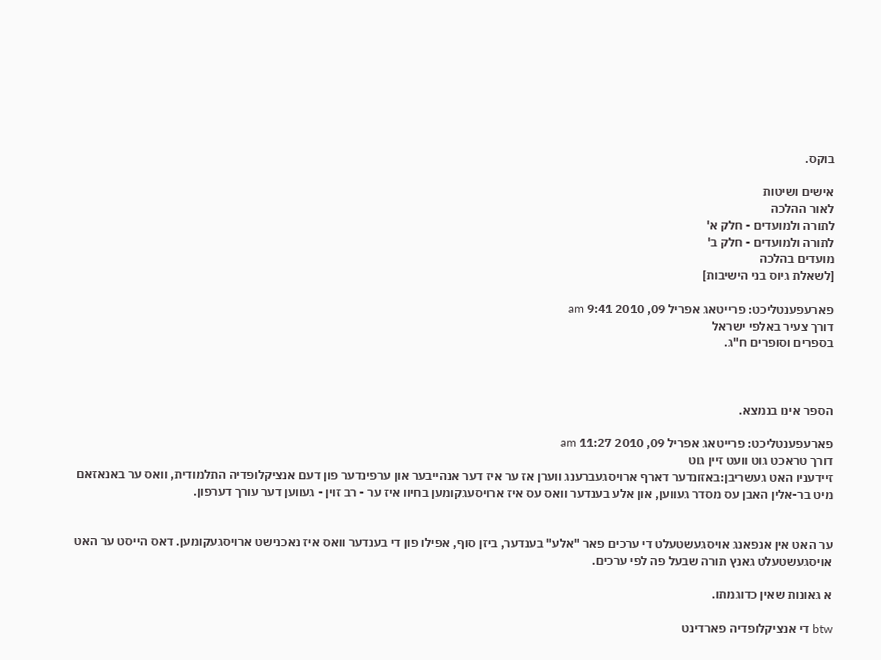בוקס.

אישים ושיטות
לאור ההלכה
לתורה ולמועדים - חלק א'
לתורה ולמועדים - חלק ב'
מועדים בהלכה
[לשאלת גיוס בני הישיבות]

פארעפענטליכט: פרייטאג אפריל 09, 2010 9:41 am
דורך צעיר באלפי ישראל
בספרים וסופרים ח"ג.



הספר אינו בנמצא.

פארעפענטליכט: פרייטאג אפריל 09, 2010 11:27 am
דורך טראכט גוט וועט זיין גוט
זיידעניו האט געשריבן:באזונדער דארף ארויסגעברענג ווערן אז ער איז דער אנהייבער און ערפינדער פון דעם אנציקלופדיה התלמודית, וואס ער באנאזאם מיט בר-אלין האבן עס מסדר געווען, און אלע בענדער וואס עס איז ארויסעגקומען בחיוו איז ער - רב זוין - געווען דער עורך דערפון.


ער האט אין אנפאנג אויסגעשטעלט די ערכים פאר "אלע" בענדער, ביזן סוף, אפילו פון די בענדער וואס איז נאכנישט ארויסגעקומען. דאס הייסט ער האט אויסגעשטעלט גאנץ תורה שבעל פה לפי ערכים.

א גאונות שאין כדוגמתו.

btw די אנציקלופדיה פארדינט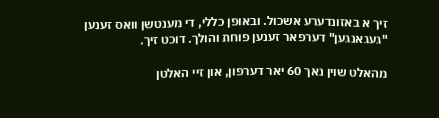זיך א באזונדערע אשכול. ובאופן כללי, די מענטשן וואס זענען "געגאנגען" דערפאר זענען פוחת והולך. דוכט זיך.

מהאלט שוין נאך 60 יאר דערפון, און זיי האלטן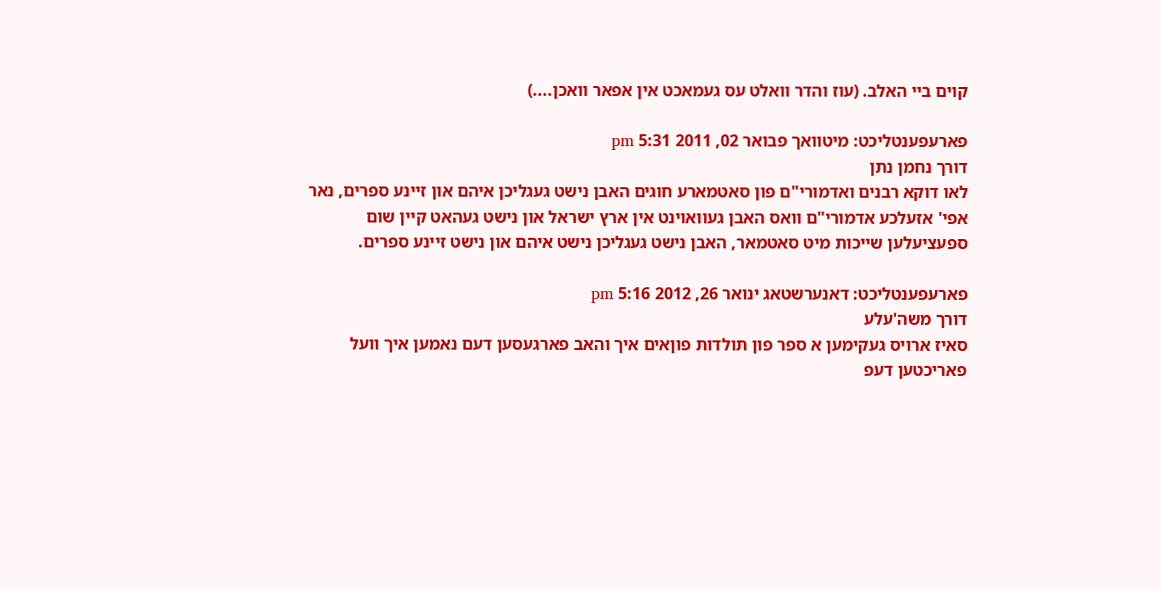קוים ביי האלב. (עוז והדר וואלט עס געמאכט אין אפאר וואכן....)

פארעפענטליכט: מיטוואך פבואר 02, 2011 5:31 pm
דורך נחמן נתן
לאו דוקא רבנים ואדמורי"ם פון סאטמארע חוגים האבן נישט געגליכן איהם און זיינע ספרים, נאר אפי' אזעלכע אדמורי"ם וואס האבן געוואוינט אין ארץ ישראל און נישט געהאט קיין שום ספעציעלען שייכות מיט סאטמאר, האבן נישט געגליכן נישט איהם און נישט זיינע ספרים.

פארעפענטליכט: דאנערשטאג ינואר 26, 2012 5:16 pm
דורך משה'עלע
סאיז ארויס געקימען א ספר פון תולדות פוןאים איך והאב פארגעסען דעם נאמען איך וועל פאריכטען דעפ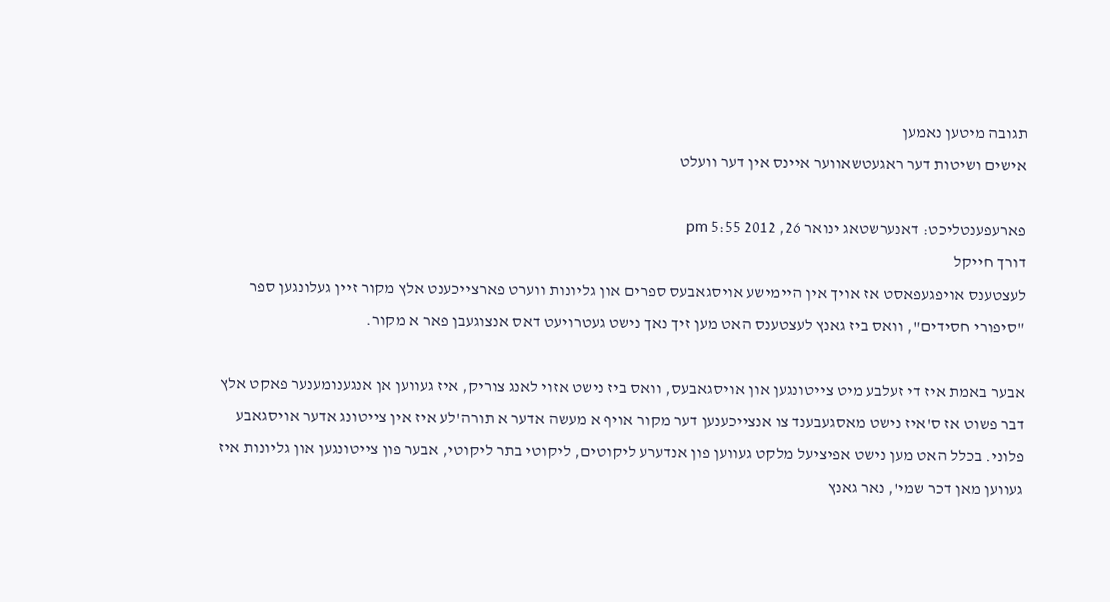תגובה מיטען נאמען
אישים ושיטות דער ראגעטשאווער איינס אין דער וועלט

פארעפענטליכט: דאנערשטאג ינואר 26, 2012 5:55 pm
דורך חייקל
לעצטענס אויפגעפאסט אז אויך אין היימישע אויסגאבעס ספרים און גליונות ווערט פארצייכענט אלץ מקור זיין געלונגען ספר "סיפורי חסידים", וואס ביז גאנץ לעצטענס האט מען זיך נאך נישט געטרויעט דאס אנצוגעבן פאר א מקור.

אבער באמת איז די זעלבע מיט צייטונגען און אויסגאבעס, וואס ביז נישט אזוי לאנג צוריק, איז געווען אן אנגענומענער פאקט אלץ דבר פשוט אז ס'איז נישט מאסגעבענד צו אנצייכענען דער מקור אויף א מעשה אדער א תורה'לע איז אין צייטונג אדער אויסגאבע פלוני. בכלל האט מען נישט אפיציעל מלקט געווען פון אנדערע ליקוטים, ליקוטי בתר ליקוטי, אבער פון צייטונגען און גליונות איז געווען מאן דכר שמי', נאר גאנץ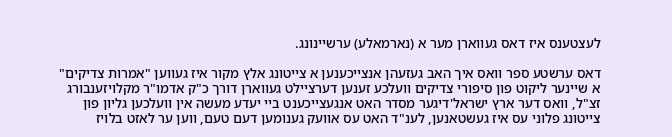לעצטענס איז דאס געווארן מער א (נארמאלע) ערשיינונג.

דאס ערשטע ספר וואס איך האב געזעהן אנצייכענען א צייטונג אלץ מקור איז געווען "אמרות צדיקים" א שיינער ליקוט פון סיפורי צדיקים וועלכע זענען דערציילט געווארן דורך כ"ק אדמו"ר מקלויזענבורג זצ"ל, וואס דער ארץ ישראל'דיגער מסדר האט אנגעצייכענט ביי יעדע מעשה אין וועלכען גליון פון צייטונג פלוני עס איז געשטאנען, לענ"ד האט עס אוועק גענומען דעם טעם, ווען ער לאזט בלויז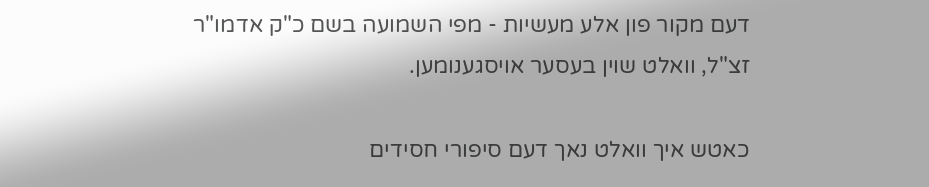דעם מקור פון אלע מעשיות - מפי השמועה בשם כ"ק אדמו"ר זצ"ל, וואלט שוין בעסער אויסגענומען.

כאטש איך וואלט נאך דעם סיפורי חסידים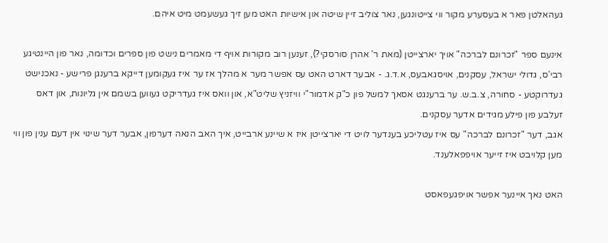געהאלטן פאר א בעסערע מקור ווי צייטונגען, נאר צוליב זיין שיטה און אישיות האט מען זיך געשעמט מיט איהם.

אינעם ספר "זכרונם לברכה" אויך יארצייטן (מאת ר' אהרן סורסקי?), זענען רוב מקורות אויף די מאמרים נישט פון ספרים וכדומה, נאר פון היינטיגע רבי'ס, גדולי ישראל, עסקנים, אויסגאבעס, א.ד.ג. - אבער דארט האט עס אפשר מער א מהלך אז ער איז געקומען דייקא ברענגן פרישע - נאכנישט געדרוקטע - סחורה, צ.ב.ש. ער ברענגט אסאך למשל פון כ"ק אדמור"י וויזניץ שליט"א, און וואס איז געדריקט געווען בשמם אין גליונות, און דאס זעלבע פון פילע מגידים אדער עסקנים.
אגב, דער "זכרונם לברכה" עס איז עטליכע בענדער לויט די יארצייטן איז א שיינע ארבייט, איך האב הנאה דערפון, אבער דער שינוי אין דעם ענין פון ווי מען קלויבט איז זייער אויפפאלענד.

האט נאך איינער אפשר אויפגעפאסט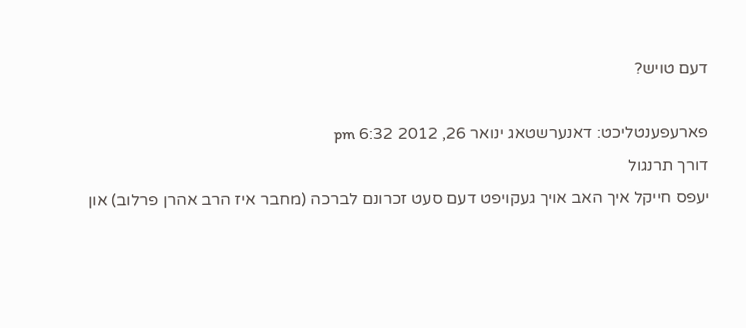דעם טויש?

פארעפענטליכט: דאנערשטאג ינואר 26, 2012 6:32 pm
דורך תרנגול
יעפס חייקל איך האב אויך געקויפט דעם סעט זכרונם לברכה (מחבר איז הרב אהרן פרלוב) און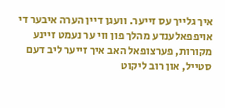איך גלייך עס זייער. וועגן דיין הערה איבער די אויפפאלענדע מהלך פון ווי ער נעמט זיינע מקורות, פערצופאל האב איך זייער ליב דעם סטייל, און רוב ליקוט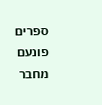ספרים פונעם מחבר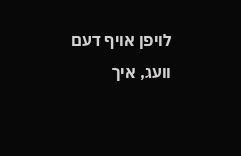לויפן אויף דעם וועג, איך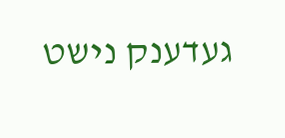געדענק נישט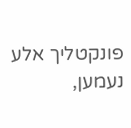פונקטליך אלע נעמען,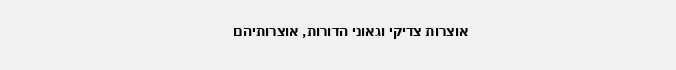אוצרות צדיקי וגאוני הדורות, אוצרותיהם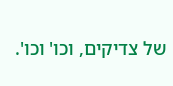של צדיקים, וכו' וכו'.